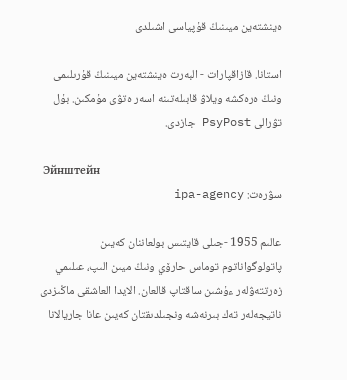ەينشتەين ميىنىڭ قۇپياسى اشىلدى

استانا. قازاقپارات - البەرت ەينشتەين ميىنىڭ قۇرىلىمى ونىڭ ەرەكشە ويلاۋ قابىلەتىنە اسەر ەتۋى مۇمكىن. بۇل تۋرالى PsyPost جازدى.

 Эйнштейн
سۋرەت: ipa-agency

عالىم 1955 -جىلى قايتىس بولعاننان كەيىن پاتولوگواناتوم توماس حارۆي ونىڭ ميىن الىپ، عىلىمي زەرتتەۋلەر ءۇشىن ساقتاپ قالعان. الايدا العاشقى ماڭىزدى ناتيجەلەر تەك بىرنەشە ونجىلدىقتان كەيىن عانا جاريالانا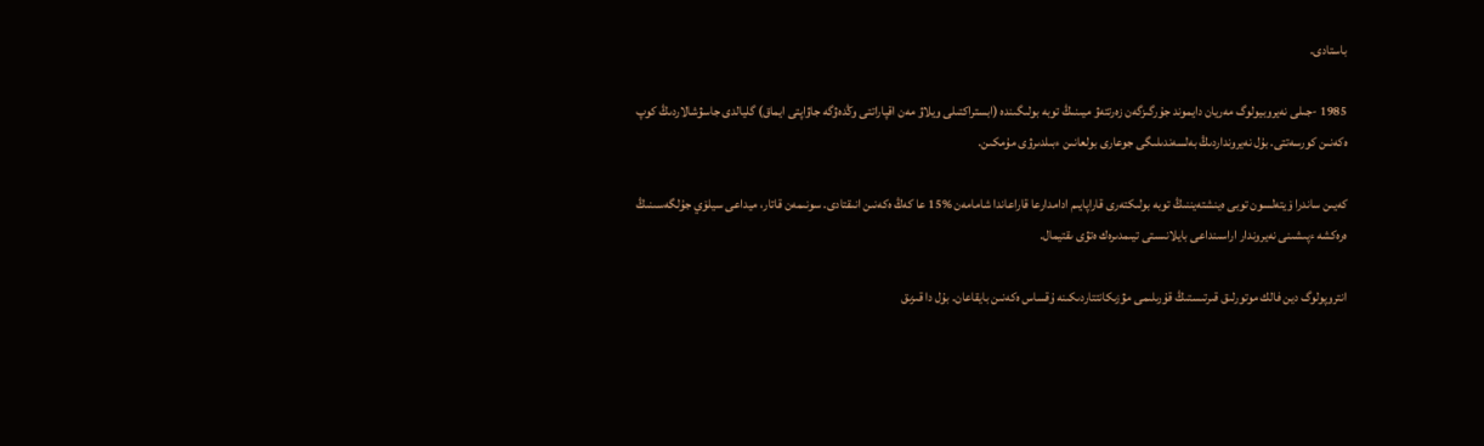باستادى.

1985 -جىلى نەيروبيولوگ مەريان دايموند جۇرگىزگەن زەرتتەۋ ميىنىڭ توبە بولىگىندە (ابستراكتىلى ويلاۋ مەن اقپاراتتى وڭدەۋگە جاۋاپتى ايماق) گليالدى جاسۋشالاردىڭ كوپ ەكەنىن كورسەتتى. بۇل نەيرونداردىڭ بەلسەندىلىگى جوعارى بولعانىن ءبىلدىرۋى مۇمكىن.

كەيىن ساندرا ۆيتەلسون توبى ەينشتەيننىڭ توبە بولىكتەرى قاراپايىم ادامدارعا قاراعاندا شامامەن %15 عا كەڭ ەكەنىن انىقتادى. سونىمەن قاتار، ميداعى سيلۆي جۇلگەسىنىڭ ەرەكشە ءپىشىنى نەيروندار اراسىنداعى بايلانىستى تيىمدىرەك ەتۋى ىقتيمال.

انتروپولوگ دين فالك موتورلىق قىرتىستىڭ قۇرىلىمى مۋزىكانتتاردىكىنە ۇقساس ەكەنىن بايقاعان. بۇل دا قىزىق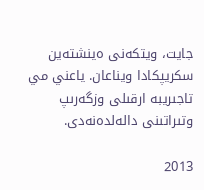جايت، ويتكەنى ەينشتەين سكريپكادا ويناعان. ياعني مي تاجىريبە ارقىلى وزگەرىپ وتىراتىنى دالەلدەنەدى.

2013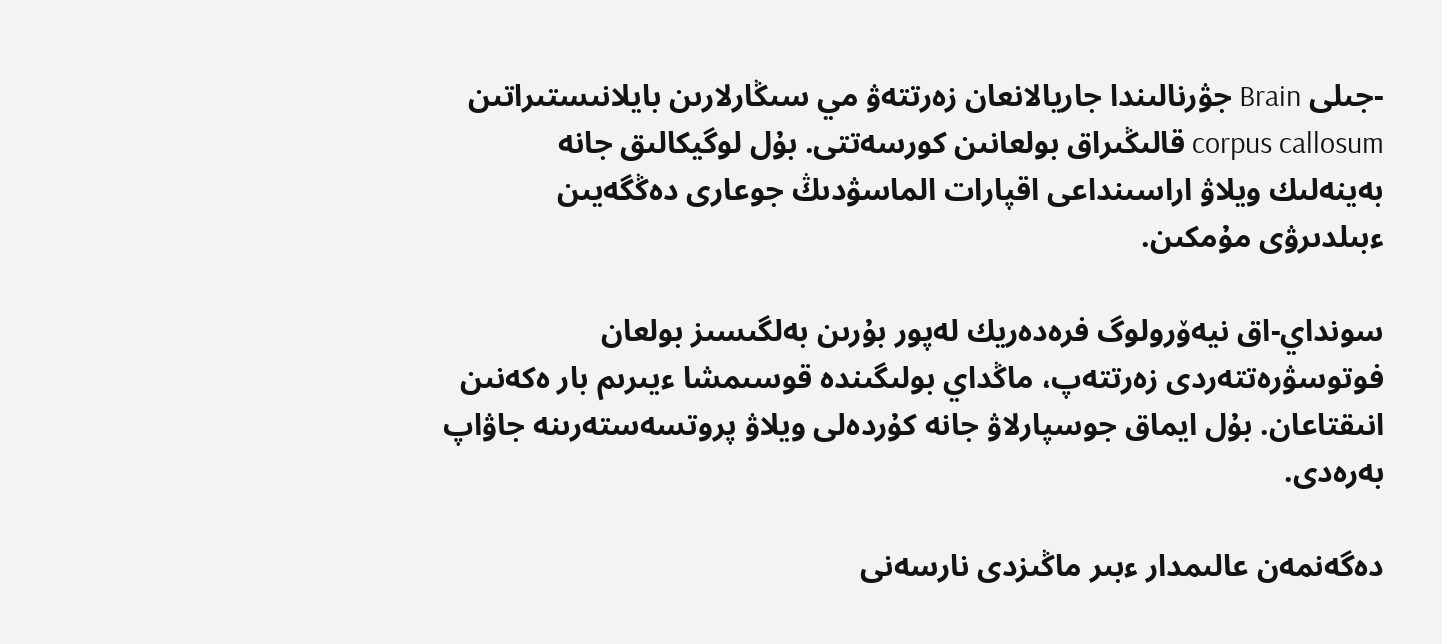-جىلى Brain جۋرنالىندا جاريالانعان زەرتتەۋ مي سىڭارلارىن بايلانىستىراتىن corpus callosum قالىڭىراق بولعانىن كورسەتتى. بۇل لوگيكالىق جانە بەينەلىك ويلاۋ اراسىنداعى اقپارات الماسۋدىڭ جوعارى دەڭگەيىن ءبىلدىرۋى مۇمكىن.

سونداي-اق نيەۆرولوگ فرەدەريك لەپور بۇرىن بەلگىسىز بولعان فوتوسۋرەتتەردى زەرتتەپ، ماڭداي بولىگىندە قوسىمشا ءيىرىم بار ەكەنىن انىقتاعان. بۇل ايماق جوسپارلاۋ جانە كۇردەلى ويلاۋ پروتسەستەرىنە جاۋاپ بەرەدى.

دەگەنمەن عالىمدار ءبىر ماڭىزدى نارسەنى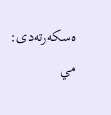ەسكەرتەدى: مي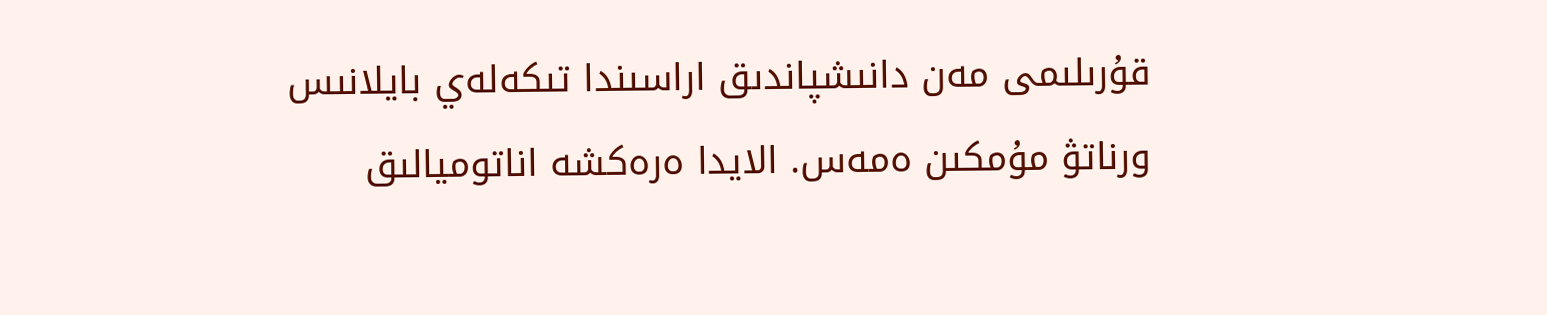قۇرىلىمى مەن دانىشپاندىق اراسىندا تىكەلەي بايلانىس ورناتۋ مۇمكىن ەمەس. الايدا ەرەكشە اناتوميالىق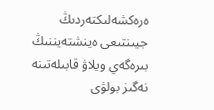ەرەكشەلىكتەردىڭ جيىنتىعى ەينشتەيننىڭ بىرەگەي ويلاۋ قابىلەتىنە نەگىز بولۋى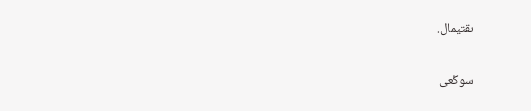ىقتيمال.

سوڭعى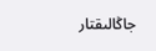جاڭالىقتار